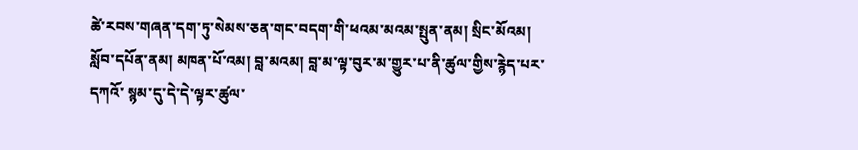ཚེ་རབས་གཞན་དག་ཏུ་སེམས་ཅན་གང་བདག་གི་ཕའམ་མའམ་སྤུན་ནམ། སྲིང་མོའམ། སློབ་དཔོན་ནམ། མཁན་པོ་འམ། བླ་མའམ། བླ་མ་ལྟ་བུར་མ་གྱུར་པ་ནི་ཚུལ་གྱིས་རྙེད་པར་དཀའོ་ སྙམ་དུ་དེ་དེ་ལྟར་ཚུལ་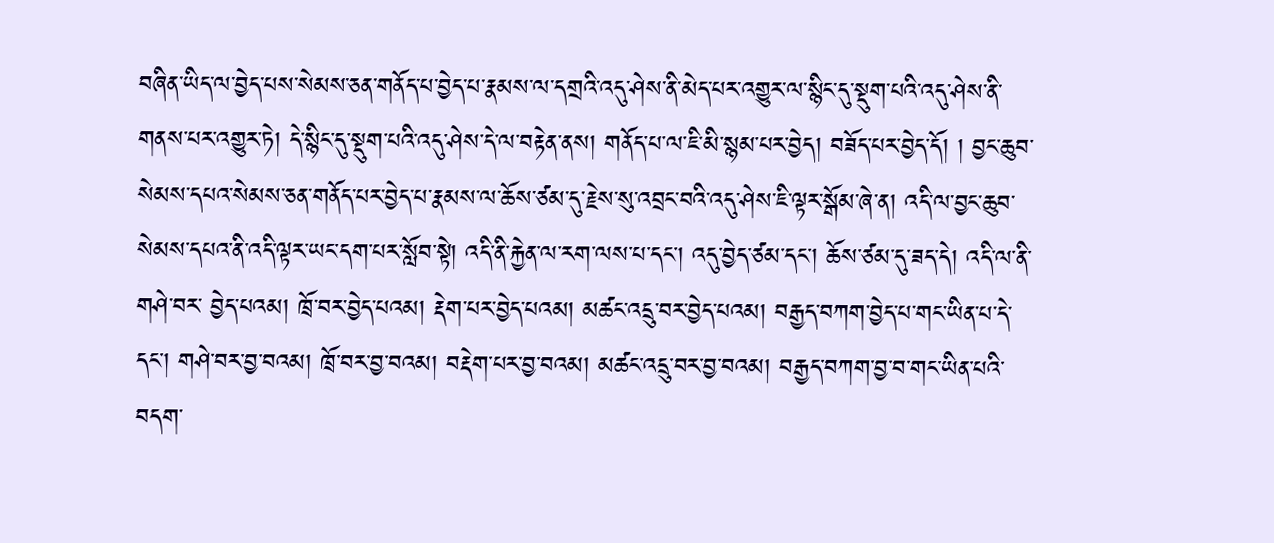བཞིན་ཡིད་ལ་བྱེད་པས་སེམས་ཅན་གནོད་པ་བྱེད་པ་རྣམས་ལ་དགྲའི་འདུ་ཤེས་ནི་མེད་པར་འགྱུར་ལ་སྙིང་དུ་སྡུག་པའི་འདུ་ཤེས་ནི་གནས་པར་འགྱུར་ཏེ། དེ་སྙིང་དུ་སྡུག་པའི་འདུ་ཤེས་དེ་ལ་བརྟེན་ནས། གནོད་པ་ལ་ཇི་མི་སྙམ་པར་བྱེད། བཟོད་པར་བྱེད་དོ། ། བྱང་ཆུབ་སེམས་དཔའ་སེམས་ཅན་གནོད་པར་བྱེད་པ་རྣམས་ལ་ཆོས་ཙམ་དུ་རྗེས་སུ་འབྲང་བའི་འདུ་ཤེས་ཇི་ལྟར་སྒོམ་ཞེ་ན། འདི་ལ་བྱང་ཆུབ་སེམས་དཔའ་ནི་འདི་ལྟར་ཡང་དག་པར་སློབ་སྟེ། འདི་ནི་རྐྱེན་ལ་རག་ལས་པ་དང་། འདུ་བྱེད་ཙམ་དང་། ཆོས་ཙམ་དུ་ཟད་དེ། འདི་ལ་ནི་གཤེ་བར་ བྱེད་པའམ། ཁྲོ་བར་བྱེད་པའམ། རྡེག་པར་བྱེད་པའམ། མཚང་འདྲུ་བར་བྱེད་པའམ། བརྒྱད་བཀག་བྱེད་པ་གང་ཡིན་པ་དེ་དང་། གཤེ་བར་བྱ་བའམ། ཁྲོ་བར་བྱ་བའམ། བརྡེག་པར་བྱ་བའམ། མཚང་འདྲུ་བར་བྱ་བའམ། བརྒྱད་བཀག་བྱ་བ་གང་ཡིན་པའི་བདག་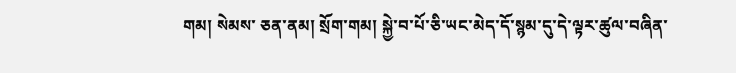གམ། སེམས་ ཅན་ནམ། སྲོག་གམ། སྐྱེ་བ་པོ་ཅི་ཡང་མེད་དོ་སྙམ་དུ་དེ་ལྟར་ཚུལ་བཞིན་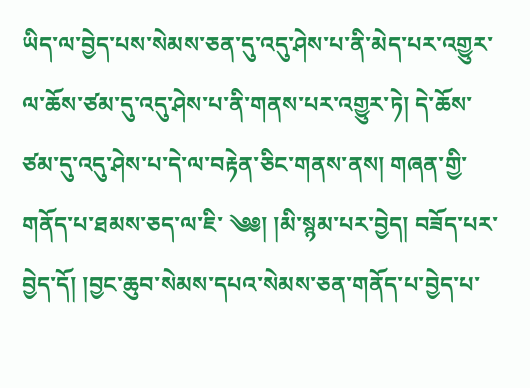ཡིད་ལ་བྱེད་པས་སེམས་ཅན་དུ་འདུ་ཤེས་པ་ནི་མེད་པར་འགྱུར་ལ་ཆོས་ཙམ་དུ་འདུ་ཤེས་པ་ནི་གནས་པར་འགྱུར་ཏེ། དེ་ཆོས་ཙམ་དུ་འདུ་ཤེས་པ་དེ་ལ་བརྟེན་ཅིང་གནས་ནས། གཞན་གྱི་གནོད་པ་ཐམས་ཅད་ལ་ཇི་ ༄༅། །མི་སྙམ་པར་བྱེད། བཟོད་པར་བྱེད་དོ། །བྱང་ཆུབ་སེམས་དཔའ་སེམས་ཅན་གནོད་པ་བྱེད་པ་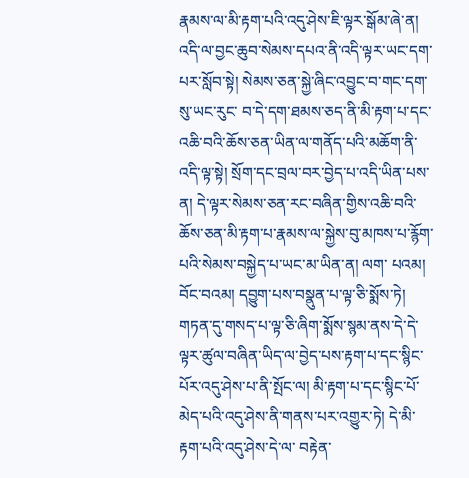རྣམས་ལ་མི་རྟག་པའི་འདུ་ཤེས་ཇི་ལྟར་སྒོམ་ཞེ་ན། འདི་ལ་བྱང་ཆུབ་སེམས་དཔའ་ནི་འདི་ལྟར་ཡང་དག་པར་སློབ་སྟེ། སེམས་ཅན་སྐྱེ་ཞིང་འབྱུང་བ་གང་དག་སུ་ཡང་རུང་ བ་དེ་དག་ཐམས་ཅད་ནི་མི་རྟག་པ་དང་འཆི་བའི་ཆོས་ཅན་ཡིན་ལ་གནོད་པའི་མཆོག་ནི་འདི་ལྟ་སྟེ། སྲོག་དང་བྲལ་བར་བྱེད་པ་འདི་ཡིན་པས་ན། དེ་ལྟར་སེམས་ཅན་རང་བཞིན་གྱིས་འཆི་བའི་ཆོས་ཅན་མི་རྟག་པ་རྣམས་ལ་སྐྱེས་བུ་མཁས་པ་རྙོག་པའི་སེམས་བསྐྱེད་པ་ཡང་མ་ཡིན་ན། ལག་ པའམ། བོང་བའམ། དབྱུག་པས་བསྣུན་པ་ལྟ་ཅི་སྨོས་ཏེ། གཏན་དུ་གསད་པ་ལྟ་ཅི་ཞིག་སྨོས་སྙམ་ནས་དེ་དེ་ལྟར་ཚུལ་བཞིན་ཡིད་ལ་བྱེད་པས་རྟག་པ་དང་སྙིང་པོར་འདུ་ཤེས་པ་ནི་སྤོང་ལ། མི་རྟག་པ་དང་སྙིང་པོ་མེད་པའི་འདུ་ཤེས་ནི་གནས་པར་འགྱུར་ཏེ། དེ་མི་རྟག་པའི་འདུ་ཤེས་དེ་ལ་ བརྟེན་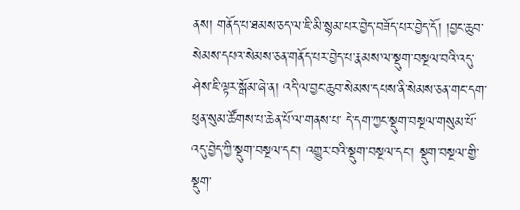ནས། གནོད་པ་ཐམས་ཅད་ལ་ཇི་མི་སྙམ་པར་བྱེད་བཟོད་པར་བྱེད་དོ། །བྱང་ཆུབ་སེམས་དཔའ་སེམས་ཅན་གནོད་པར་བྱེད་པ་རྣམས་ལ་སྡུག་བསྔལ་བའི་འདུ་ཤེས་ཇི་ལྟར་སྒོམ་ཞེ་ན། འདི་ལ་བྱང་ཆུབ་སེམས་དཔས་ནི་སེམས་ཅན་གང་དག་ཕུན་སུམ་ཚོགས་པ་ཆེན་པོ་ལ་གནས་པ་ དེ་དག་ཀྱང་སྡུག་བསྔལ་གསུམ་པོ་འདུ་བྱེད་ཀྱི་སྡུག་བསྔལ་དང་། འགྱུར་བའི་སྡུག་བསྔལ་དང་། སྡུག་བསྔལ་གྱི་སྡུག་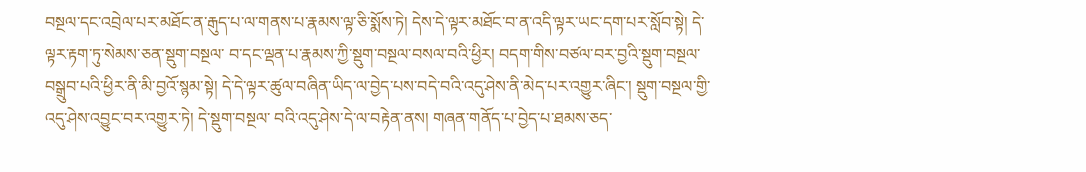བསྔལ་དང་འབྲེལ་པར་མཐོང་ན་རྒུད་པ་ལ་གནས་པ་རྣམས་ལྟ་ཅི་སྨོས་ཏེ། དེས་དེ་ལྟར་མཐོང་བ་ན་འདི་ལྟར་ཡང་དག་པར་སློབ་སྟེ། དེ་ལྟར་རྟག་ཏུ་སེམས་ཅན་སྡུག་བསྔལ་ བ་དང་ལྡན་པ་རྣམས་ཀྱི་སྡུག་བསྔལ་བསལ་བའི་ཕྱིར། བདག་གིས་བཙལ་བར་བྱའི་སྡུག་བསྔལ་བསྒྲུབ་པའི་ཕྱིར་ནི་མི་བྱའོ་སྙམ་སྟེ། དེ་དེ་ལྟར་ཚུལ་བཞིན་ཡིད་ལ་བྱེད་པས་བདེ་བའི་འདུ་ཤེས་ནི་མེད་པར་འགྱུར་ཞིང་། སྡུག་བསྔལ་གྱི་འདུ་ཤེས་འབྱུང་བར་འགྱུར་ཏེ། དེ་སྡུག་བསྔལ་ བའི་འདུ་ཤེས་དེ་ལ་བརྟེན་ནས། གཞན་གནོད་པ་བྱེད་པ་ཐམས་ཅད་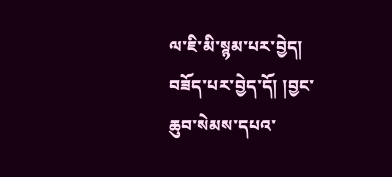ལ་ཇི་མི་སྙམ་པར་བྱེད། བཟོད་པར་བྱེད་དོ། །བྱང་ཆུབ་སེམས་དཔའ་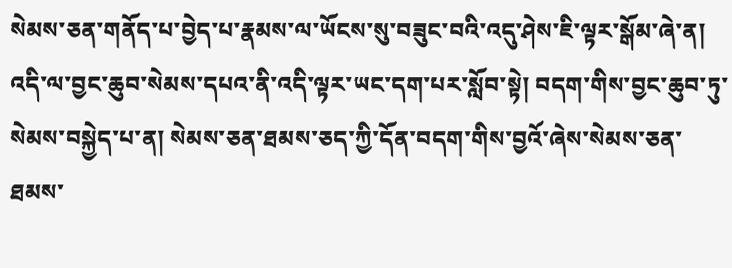སེམས་ཅན་གནོད་པ་བྱེད་པ་རྣམས་ལ་ཡོངས་སུ་བཟུང་བའི་འདུ་ཤེས་ཇི་ལྟར་སྒོམ་ཞེ་ན། འདི་ལ་བྱང་ཆུབ་སེམས་དཔའ་ནི་འདི་ལྟར་ཡང་དག་པར་སློབ་སྟེ། བདག་གིས་བྱང་ཆུབ་ཏུ་སེམས་བསྐྱེད་པ་ན། སེམས་ཅན་ཐམས་ཅད་ཀྱི་དོན་བདག་གིས་བྱའོ་ཞེས་སེམས་ཅན་ཐམས་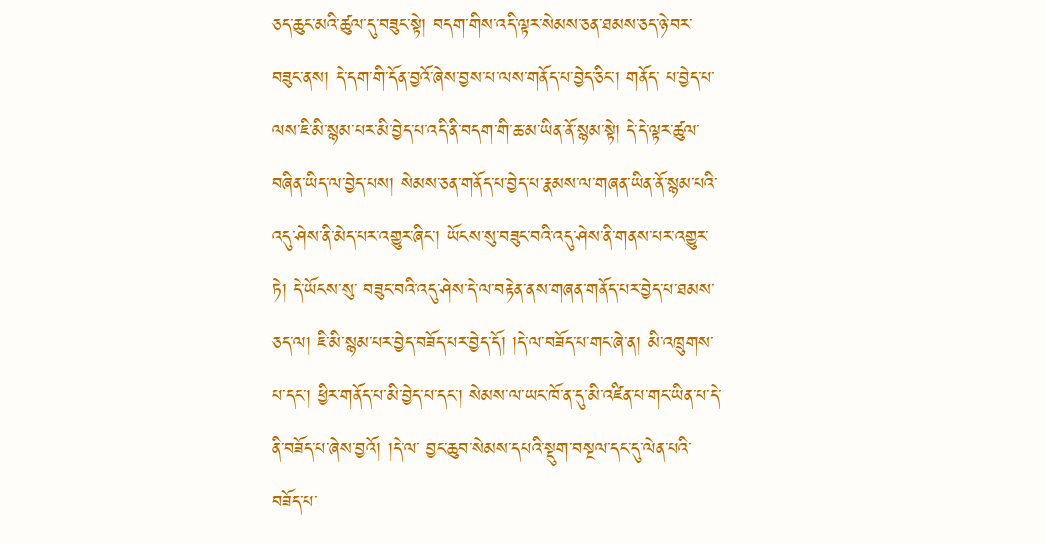ཅད་ཆུང་མའི་ཚུལ་དུ་བཟུང་སྟེ། བདག་གིས་འདི་ལྟར་སེམས་ཅན་ཐམས་ཅད་ཉེ་བར་བཟུང་ནས། དེ་དག་གི་དོན་བྱའོ་ཞེས་བྱས་པ་ལས་གནོད་པ་བྱེད་ཅིང་། གནོད་ པ་བྱེད་པ་ལས་ཇི་མི་སྙམ་པར་མི་བྱེད་པ་འདི་ནི་བདག་གི་ཆ་མ་ཡིན་ནོ་སྙམ་སྟེ། དེ་དེ་ལྟར་ཚུལ་བཞིན་ཡིད་ལ་བྱེད་པས། སེམས་ཅན་གནོད་པ་བྱེད་པ་རྣམས་ལ་གཞན་ཡིན་ནོ་སྙམ་པའི་འདུ་ཤེས་ནི་མེད་པར་འགྱུར་ཞིང་། ཡོངས་སུ་བཟུང་བའི་འདུ་ཤེས་ནི་གནས་པར་འགྱུར་ཏེ། དེ་ཡོངས་སུ་ བཟུང་བའི་འདུ་ཤེས་དེ་ལ་བརྟེན་ནས་གཞན་གནོད་པར་བྱེད་པ་ཐམས་ཅད་ལ། ཇི་མི་སྙམ་པར་བྱེད་བཟོད་པར་བྱེད་དོ། །དེ་ལ་བཟོད་པ་གང་ཞེ་ན། མི་འཁྲུགས་པ་དང་། ཕྱིར་གནོད་པ་མི་བྱེད་པ་དང་། སེམས་ལ་ཡང་ཁོ་ན་དུ་མི་འཛིན་པ་གང་ཡིན་པ་དེ་ནི་བཟོད་པ་ཞེས་བྱའོ། །དེ་ལ་ བྱང་ཆུབ་སེམས་དཔའི་སྡུག་བསྔལ་དང་དུ་ལེན་པའི་བཟོད་པ་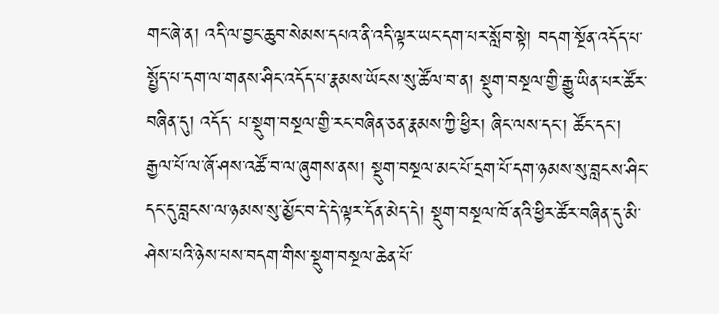གང་ཞེ་ན། འདི་ལ་བྱང་ཆུབ་སེམས་དཔའ་ནི་འདི་ལྟར་ཡང་དག་པར་སློབ་སྟེ། བདག་སྔོན་འདོད་པ་སྤྱོད་པ་དག་ལ་གནས་ཤིང་འདོད་པ་རྣམས་ཡོངས་སུ་ཚོལ་བ་ན། སྡུག་བསྔལ་གྱི་རྒྱུ་ཡིན་པར་ཚོར་བཞིན་དུ། འདོད་ པ་སྡུག་བསྔལ་གྱི་རང་བཞིན་ཅན་རྣམས་ཀྱི་ཕྱིར། ཞིང་ལས་དང་། ཚོང་དང་། རྒྱལ་པོ་ལ་ཞོ་ཤས་འཚོ་བ་ལ་ཞུགས་ནས། སྡུག་བསྔལ་མང་པོ་དྲག་པོ་དག་ཉམས་སུ་བླངས་ཤིང་དང་དུ་བླངས་ལ་ཉམས་སུ་མྱོང་བ་དེ་དེ་ལྟར་དོན་མེད་དེ། སྡུག་བསྔལ་ཁོ་ནའི་ཕྱིར་ཚོར་བཞིན་དུ་མི་ ཤེས་པའི་ཉེས་པས་བདག་གིས་སྡུག་བསྔལ་ཆེན་པོ་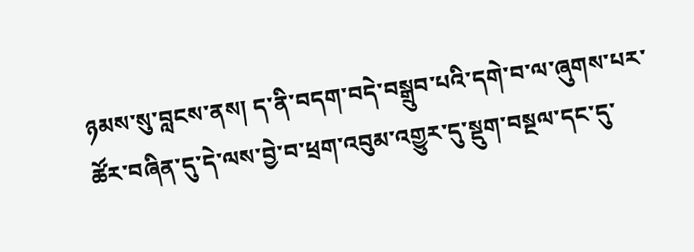ཉམས་སུ་བླངས་ནས། ད་ནི་བདག་བདེ་བསྒྲུབ་པའི་དགེ་བ་ལ་ཞུགས་པར་ཚོར་བཞིན་དུ་དེ་ལས་བྱེ་བ་ཕྲག་འབུམ་འགྱུར་དུ་སྡུག་བསྔལ་དང་དུ་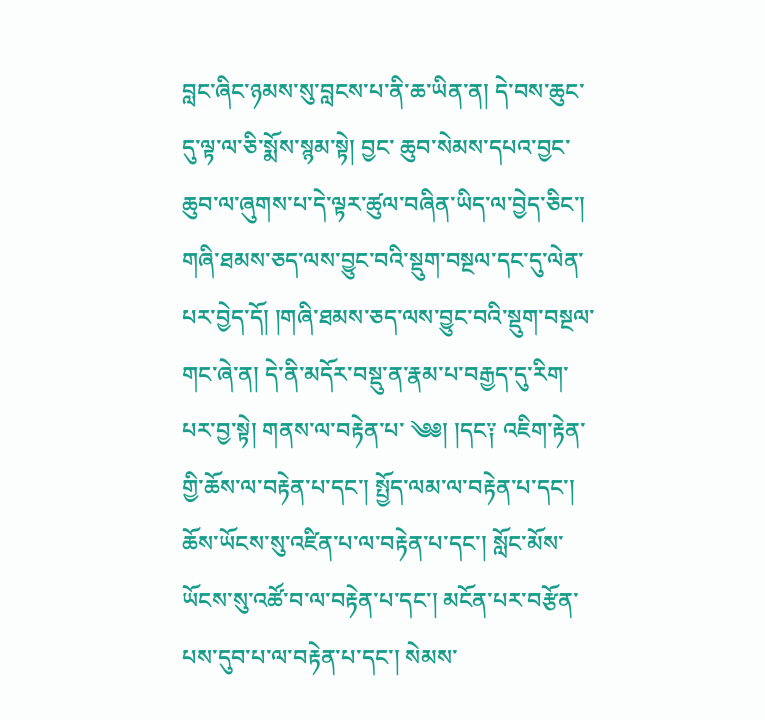བླང་ཞིང་ཉམས་སུ་བླངས་པ་ནི་ཆ་ཡིན་ན། དེ་བས་ཆུང་དུ་ལྟ་ལ་ཅི་སྨོས་སྙམ་སྟེ། བྱང་ ཆུབ་སེམས་དཔའ་བྱང་ཆུབ་ལ་ཞུགས་པ་དེ་ལྟར་ཚུལ་བཞིན་ཡིད་ལ་བྱེད་ཅིང་། གཞི་ཐམས་ཅད་ལས་བྱུང་བའི་སྡུག་བསྔལ་དང་དུ་ལེན་པར་བྱེད་དོ། །གཞི་ཐམས་ཅད་ལས་བྱུང་བའི་སྡུག་བསྔལ་གང་ཞེ་ན། དེ་ནི་མདོར་བསྡུ་ན་རྣམ་པ་བརྒྱད་དུ་རིག་པར་བྱ་སྟེ། གནས་ལ་བརྟེན་པ་ ༄༅། །དང༑ འཇིག་རྟེན་གྱི་ཆོས་ལ་བརྟེན་པ་དང་། སྤྱོད་ལམ་ལ་བརྟེན་པ་དང་། ཆོས་ཡོངས་སུ་འཛིན་པ་ལ་བརྟེན་པ་དང་། སློང་མོས་ཡོངས་སུ་འཚོ་བ་ལ་བརྟེན་པ་དང་། མངོན་པར་བརྩོན་པས་དུབ་པ་ལ་བརྟེན་པ་དང་། སེམས་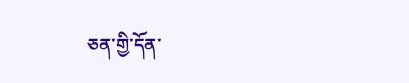ཅན་གྱི་དོན་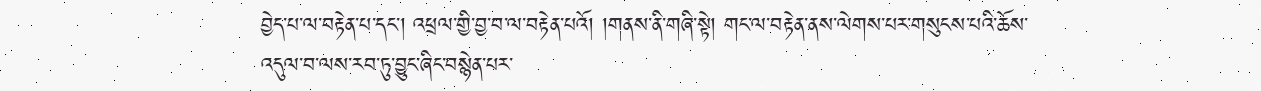བྱེད་པ་ལ་བརྟེན་པ་དང་། འཕྲལ་གྱི་བྱ་བ་ལ་བརྟེན་པའོ། །གནས་ནི་གཞི་སྟེ། གང་ལ་བརྟེན་ནས་ལེགས་པར་གསུངས་པའི་ཆོས་འདུལ་བ་ལས་རབ་ཏུ་བྱུང་ཞིང་བསྙེན་པར་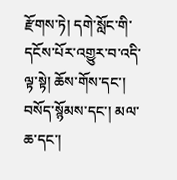རྫོགས་ཏེ། དགེ་སློང་གི་དངོས་པོར་འགྱུར་བ་འདི་ལྟ་སྟེ། ཆོས་གོས་དང་། བསོད་སྙོམས་དང་། མལ་ཆ་དང་།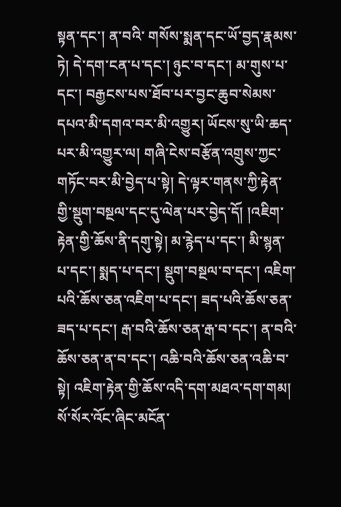སྟན་དང་། ན་བའི་ གསོས་སྨན་དང་ཡོ་བྱད་རྣམས་ཏེ། དེ་དག་ངན་པ་དང་། ཉུང་བ་དང་། མ་གུས་པ་དང་། བརྒྱངས་པས་ཐོབ་པར་བྱང་ཆུབ་སེམས་དཔའ་མི་དགའ་བར་མི་འགྱུར། ཡོངས་སུ་ཡི་ཆད་པར་མི་འགྱུར་ལ། གཞི་ངེས་བརྩོན་འགྲུས་ཀྱང་གཏོང་བར་མི་བྱེད་པ་སྟེ། དེ་ལྟར་གནས་ཀྱི་རྟེན་ གྱི་སྡུག་བསྔལ་དང་དུ་ལེན་པར་བྱེད་དོ། །འཇིག་རྟེན་གྱི་ཆོས་ནི་དགུ་སྟེ། མ་རྙེད་པ་དང་། མི་སྙན་པ་དང་། སྨད་པ་དང་། སྡུག་བསྔལ་བ་དང་། འཇིག་པའི་ཆོས་ཅན་འཇིག་པ་དང་། ཟད་པའི་ཆོས་ཅན་ཟད་པ་དང་། རྒ་བའི་ཆོས་ཅན་རྒ་བ་དང་། ན་བའི་ཆོས་ཅན་ན་བ་དང་། འཆི་བའི་ཆོས་ཅན་འཆི་བ་སྟེ། འཇིག་རྟེན་གྱི་ཆོས་འདི་དག་མཐའ་དག་གམ། སོ་སོར་འོང་ཞིང་མངོན་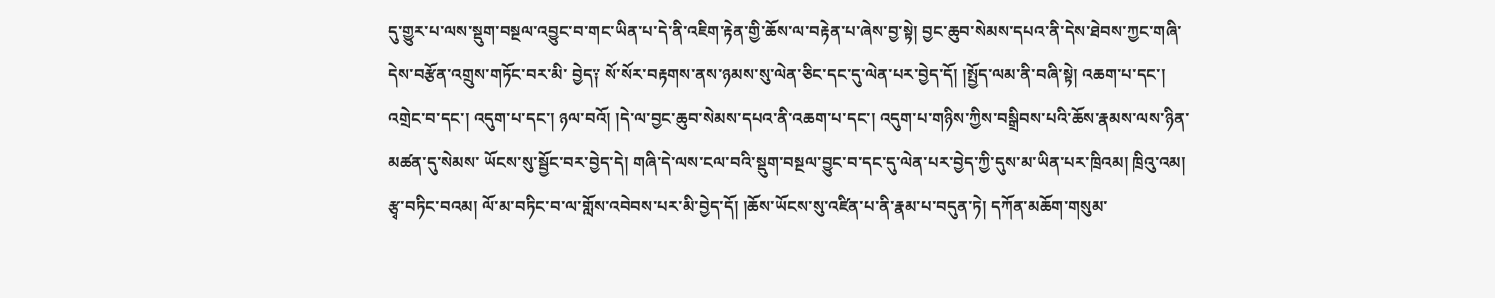དུ་གྱུར་པ་ལས་སྡུག་བསྔལ་འབྱུང་བ་གང་ཡིན་པ་དེ་ནི་འཇིག་རྟེན་གྱི་ཆོས་ལ་བརྟེན་པ་ཞེས་བྱ་སྟེ། བྱང་ཆུབ་སེམས་དཔའ་ནི་དེས་ཐེབས་ཀྱང་གཞི་དེས་བརྩོན་འགྲུས་གཏོང་བར་མི་ བྱེད༑ སོ་སོར་བརྟགས་ནས་ཉམས་སུ་ལེན་ཅིང་དང་དུ་ལེན་པར་བྱེད་དོ། །སྤྱོད་ལམ་ནི་བཞི་སྟེ། འཆག་པ་དང་། འགྲེང་བ་དང་། འདུག་པ་དང་། ཉལ་བའོ། །དེ་ལ་བྱང་ཆུབ་སེམས་དཔའ་ནི་འཆག་པ་དང་། འདུག་པ་གཉིས་ཀྱིས་བསྒྲིབས་པའི་ཆོས་རྣམས་ལས་ཉིན་མཚན་དུ་སེམས་ ཡོངས་སུ་སྦྱོང་བར་བྱེད་དེ། གཞི་དེ་ལས་ངལ་བའི་སྡུག་བསྔལ་བྱུང་བ་དང་དུ་ལེན་པར་བྱེད་ཀྱི་དུས་མ་ཡིན་པར་ཁྲིའམ། ཁྲིའུ་འམ། རྩྭ་བཏིང་བའམ། ལོ་མ་བཏིང་བ་ལ་གློས་འབེབས་པར་མི་བྱེད་དོ། །ཆོས་ཡོངས་སུ་འཛིན་པ་ནི་རྣམ་པ་བདུན་ཏེ། དཀོན་མཆོག་གསུམ་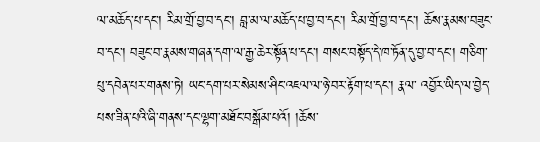ལ་མཆོད་པ་དང་། རིམ་གྲོ་བྱ་བ་དང་། བླ་མ་ལ་མཆོད་པ་བྱ་བ་དང་། རིམ་གྲོ་བྱ་བ་དང་། ཆོས་རྣམས་བཟུང་བ་དང་། བཟུང་བ་རྣམས་གཞན་དག་ལ་རྒྱ་ཆེར་སྟོན་པ་དང་། གསང་བསྟོད་དེ་ཁ་ཏོན་དུ་བྱ་བ་དང་། གཅིག་པུ་དབེན་པར་གནས་ཏེ། ཡང་དག་པར་སེམས་ཤིང་འཇལ་ལ་ཉེ་བར་རྟོག་པ་དང་། རྣལ་ འབྱོར་ཡིད་ལ་བྱེད་པས་ཟིན་པའི་ཞི་གནས་དང་ལྷག་མཐོང་བསྒོམ་པའོ། །ཆོས་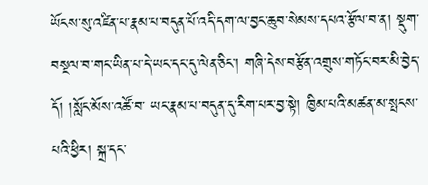ཡོངས་སུ་འཛིན་པ་རྣམ་པ་བདུན་པོ་འདི་དག་ལ་བྱང་ཆུབ་སེམས་དཔའ་རྩོལ་བ་ན། སྡུག་བསྔལ་བ་གང་ཡིན་པ་དེ་ཡང་དང་དུ་ལེན་ཅིང་། གཞི་དེས་བརྩོན་འགྲུས་གཏོང་བར་མི་བྱེད་དོ། །སློང་མོས་འཚོ་བ་ ཡང་རྣམ་པ་བདུན་དུ་རིག་པར་བྱ་སྟེ། ཁྱིམ་པའི་མཚན་མ་སྤངས་པའི་ཕྱིར། སྐྲ་དང་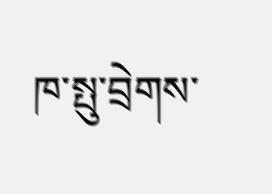ཁ་སྤུ་བྲེགས་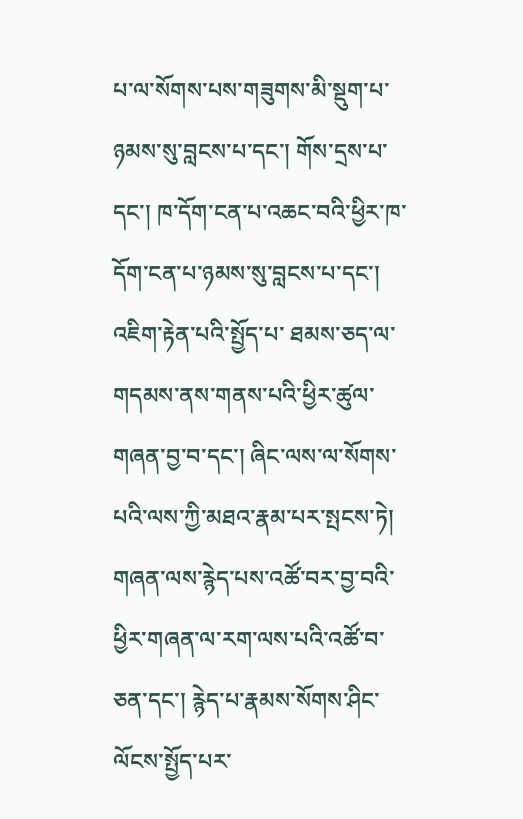པ་ལ་སོགས་པས་གཟུགས་མི་སྡུག་པ་ཉམས་སུ་བླངས་པ་དང་། གོས་དྲས་པ་དང་། ཁ་དོག་ངན་པ་འཆང་བའི་ཕྱིར་ཁ་དོག་ངན་པ་ཉམས་སུ་བླངས་པ་དང་། འཇིག་རྟེན་པའི་སྤྱོད་པ་ ཐམས་ཅད་ལ་གདམས་ནས་གནས་པའི་ཕྱིར་ཚུལ་གཞན་བྱ་བ་དང་། ཞིང་ལས་ལ་སོགས་པའི་ལས་ཀྱི་མཐའ་རྣམ་པར་སྤངས་ཏེ། གཞན་ལས་རྙེད་པས་འཚོ་བར་བྱ་བའི་ཕྱིར་གཞན་ལ་རག་ལས་པའི་འཚོ་བ་ཅན་དང་། རྙེད་པ་རྣམས་སོགས་ཤིང་ལོངས་སྤྱོད་པར་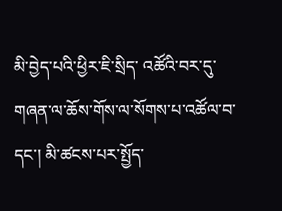མི་བྱེད་པའི་ཕྱིར་ཇི་སྲིད་ འཚོའི་བར་དུ་གཞན་ལ་ཆོས་གོས་ལ་སོགས་པ་འཚོལ་བ་དང་། མི་ཚངས་པར་སྤྱོད་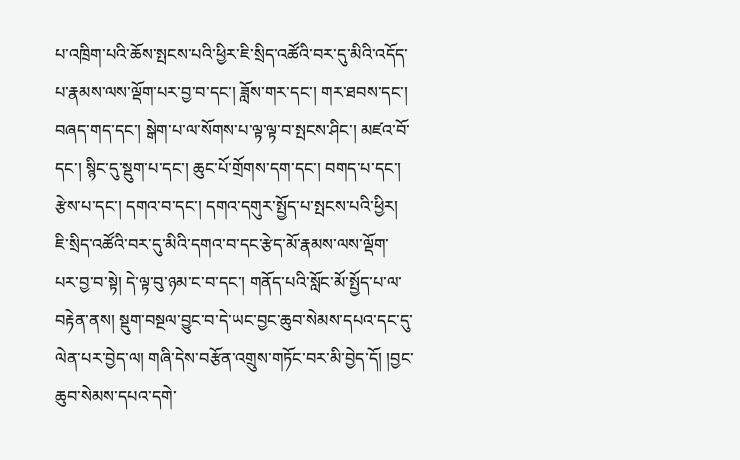པ་འཁྲིག་པའི་ཆོས་སྤངས་པའི་ཕྱིར་ཇི་སྲིད་འཚོའི་བར་དུ་མིའི་འདོད་པ་རྣམས་ལས་ལྡོག་པར་བྱ་བ་དང་། ཟློས་གར་དང་། གར་ཐབས་དང་། བཞད་གད་དང་། སྒེག་པ་ལ་སོགས་པ་ལྟ་ལྟ་བ་སྤངས་ཤིང་། མཛའ་བོ་དང་། སྙིང་དུ་སྡུག་པ་དང་། ཆུང་པོ་གྲོགས་དག་དང་། བགད་པ་དང་། རྩེས་པ་དང་། དགའ་བ་དང་། དགའ་དགུར་སྤྱོད་པ་སྤངས་པའི་ཕྱིར། ཇི་སྲིད་འཚོའི་བར་དུ་མིའི་དགའ་བ་དང་རྩེད་མོ་རྣམས་ལས་ལྡོག་པར་བྱ་བ་སྟེ། དེ་ལྟ་བུ་ཉམ་ང་བ་དང་། གནོད་པའི་སློང་མོ་སྤྱོད་པ་ལ་ བརྟེན་ནས། སྡུག་བསྔལ་བྱུང་བ་དེ་ཡང་བྱང་ཆུབ་སེམས་དཔའ་དང་དུ་ལེན་པར་བྱེད་ལ། གཞི་དེས་བརྩོན་འགྲུས་གཏོང་བར་མི་བྱེད་དོ། །བྱང་ཆུབ་སེམས་དཔའ་དགེ་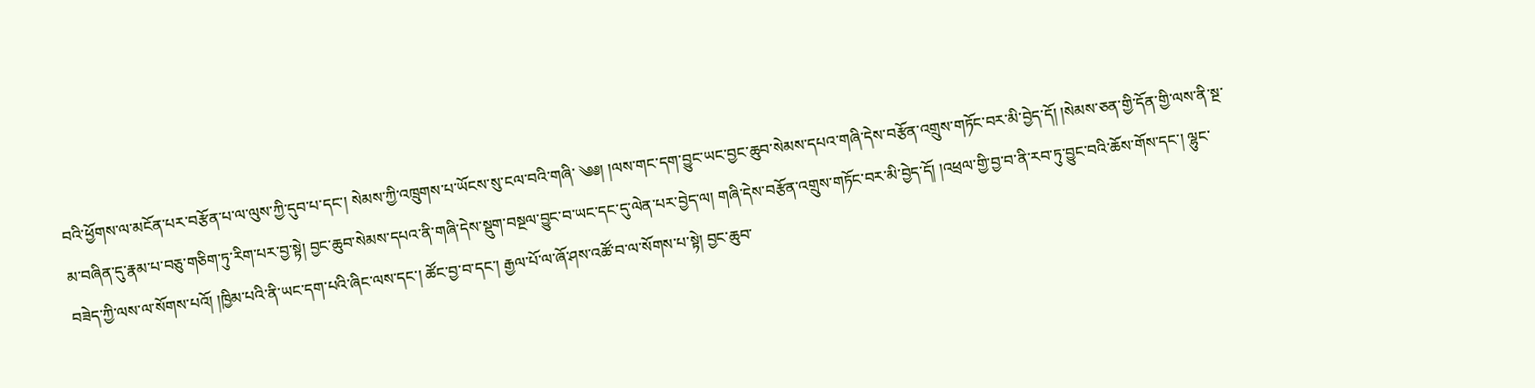བའི་ཕྱོགས་ལ་མངོན་པར་བརྩོན་པ་ལ་ལུས་ཀྱི་དུབ་པ་དང་། སེམས་ཀྱི་འཁྲུགས་པ་ཡོངས་སུ་ངལ་བའི་གཞི་ ༄༅། །ལས་གང་དག་བྱུང་ཡང་བྱང་ཆུབ་སེམས་དཔའ་གཞི་དེས་བརྩོན་འགྲུས་གཏོང་བར་མི་བྱེད་དོ། །སེམས་ཅན་གྱི་དོན་གྱི་ལས་ནི་སྔ་མ་བཞིན་དུ་རྣམ་པ་བཅུ་གཅིག་ཏུ་རིག་པར་བྱ་སྟེ། བྱང་ཆུབ་སེམས་དཔའ་ནི་གཞི་དེས་སྡུག་བསྔལ་བྱུང་བ་ཡང་དང་དུ་ལེན་པར་བྱེད་ལ། གཞི་དེས་བརྩོན་འགྲུས་གཏོང་བར་མི་བྱེད་དོ། །འཕྲལ་གྱི་བྱ་བ་ནི་རབ་ཏུ་བྱུང་བའི་ཆོས་གོས་དང་། ལྷུང་བཟེད་ཀྱི་ལས་ལ་སོགས་པའོ། །ཁྱིམ་པའི་ནི་ཡང་དག་པའི་ཞིང་ལས་དང་། ཚོང་བྱ་བ་དང་། རྒྱལ་པོ་ལ་ཞོ་ཤས་འཚོ་བ་ལ་སོགས་པ་སྟེ། བྱང་ཆུབ་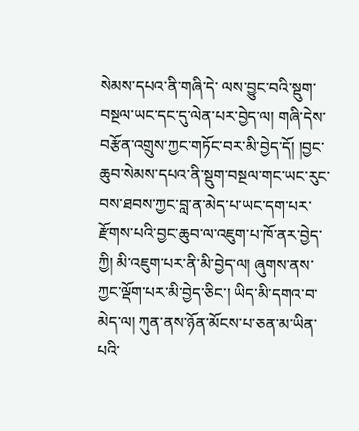སེམས་དཔའ་ནི་གཞི་དེ་ ལས་བྱུང་བའི་སྡུག་བསྔལ་ཡང་དང་དུ་ལེན་པར་བྱེད་ལ། གཞི་དེས་བརྩོན་འགྲུས་ཀྱང་གཏོང་བར་མི་བྱེད་དོ། །བྱང་ཆུབ་སེམས་དཔའ་ནི་སྡུག་བསྔལ་གང་ཡང་རུང་བས་ཐབས་ཀྱང་བླ་ན་མེད་པ་ཡང་དག་པར་རྫོགས་པའི་བྱང་ཆུབ་ལ་འཇུག་པ་ཁོ་ནར་བྱེད་ཀྱི། མི་འཇུག་པར་ནི་མི་བྱེད་ལ། ཞུགས་ནས་ཀྱང་ལྡོག་པར་མི་བྱེད་ཅིང་། ཡིད་མི་དགའ་བ་མེད་ལ། ཀུན་ནས་ཉོན་མོངས་པ་ཅན་མ་ཡིན་པའི་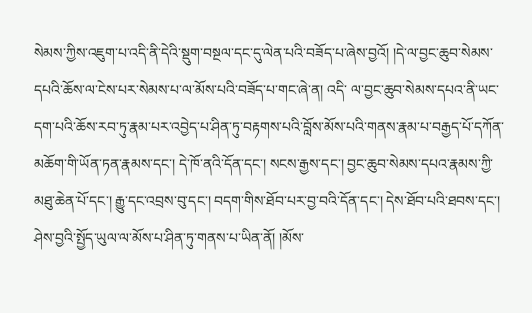སེམས་ཀྱིས་འཇུག་པ་འདི་ནི་དེའི་སྡུག་བསྔལ་དང་དུ་ལེན་པའི་བཟོད་པ་ཞེས་བྱའོ། །དེ་ལ་བྱང་ཆུབ་སེམས་དཔའི་ཆོས་ལ་ངེས་པར་སེམས་པ་ལ་མོས་པའི་བཟོད་པ་གང་ཞེ་ན། འདི་ ལ་བྱང་ཆུབ་སེམས་དཔའ་ནི་ཡང་དག་པའི་ཆོས་རབ་ཏུ་རྣམ་པར་འབྱེད་པ་ཤིན་ཏུ་བརྟགས་པའི་བློས་མོས་པའི་གནས་རྣམ་པ་བརྒྱད་པོ་དཀོན་མཆོག་གི་ཡོན་ཏན་རྣམས་དང་། དེ་ཁོ་ནའི་དོན་དང་། སངས་རྒྱས་དང་། བྱང་ཆུབ་སེམས་དཔའ་རྣམས་ཀྱི་མཐུ་ཆེན་པོ་དང་། རྒྱུ་དང་འབྲས་བུ་དང་། བདག་གིས་ཐོབ་པར་བྱ་བའི་དོན་དང་། དེས་ཐོབ་པའི་ཐབས་དང་། ཤེས་བྱའི་སྤྱོད་ཡུལ་ལ་མོས་པ་ཤིན་ཏུ་གནས་པ་ཡིན་ནོ། །མོས་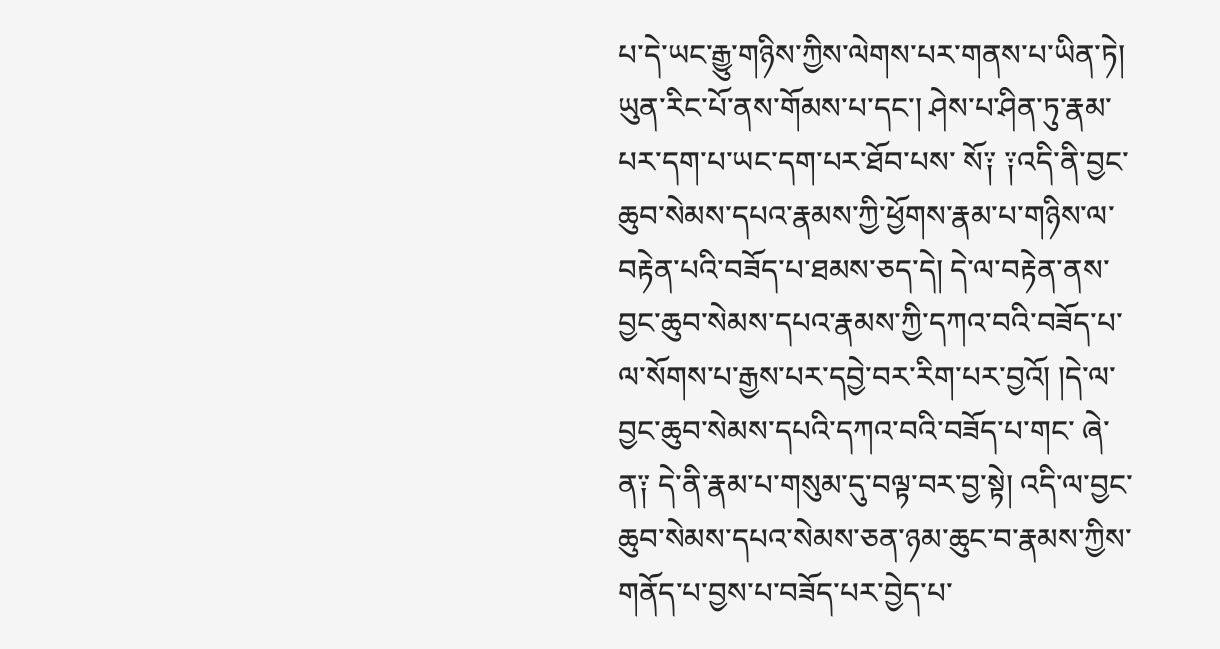པ་དེ་ཡང་རྒྱུ་གཉིས་ཀྱིས་ལེགས་པར་གནས་པ་ཡིན་ཏེ། ཡུན་རིང་པོ་ནས་གོམས་པ་དང་། ཤེས་པ་ཤིན་ཏུ་རྣམ་པར་དག་པ་ཡང་དག་པར་ཐོབ་པས་ སོ༑ ༑འདི་ནི་བྱང་ཆུབ་སེམས་དཔའ་རྣམས་ཀྱི་ཕྱོགས་རྣམ་པ་གཉིས་ལ་བརྟེན་པའི་བཟོད་པ་ཐམས་ཅད་དེ། དེ་ལ་བརྟེན་ནས་བྱང་ཆུབ་སེམས་དཔའ་རྣམས་ཀྱི་དཀའ་བའི་བཟོད་པ་ལ་སོགས་པ་རྒྱས་པར་དབྱེ་བར་རིག་པར་བྱའོ། །དེ་ལ་བྱང་ཆུབ་སེམས་དཔའི་དཀའ་བའི་བཟོད་པ་གང་ ཞེ་ན༑ དེ་ནི་རྣམ་པ་གསུམ་དུ་བལྟ་བར་བྱ་སྟེ། འདི་ལ་བྱང་ཆུབ་སེམས་དཔའ་སེམས་ཅན་ཉམ་ཆུང་བ་རྣམས་ཀྱིས་གནོད་པ་བྱས་པ་བཟོད་པར་བྱེད་པ་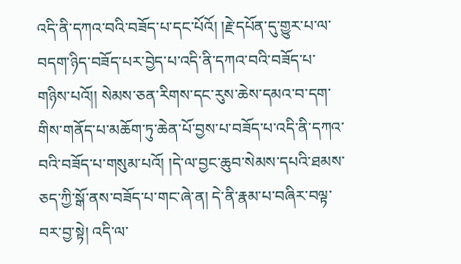འདི་ནི་དཀའ་བའི་བཟོད་པ་དང་པོའོ། །རྗེ་དཔོན་དུ་གྱུར་པ་ལ་བདག་ཉིད་བཟོད་པར་བྱེད་པ་འདི་ནི་དཀའ་བའི་བཟོད་པ་གཉིས་པའོ།། སེམས་ཅན་རིགས་དང་རུས་ཆེས་དམའ་བ་དག་གིས་གནོད་པ་མཆོག་ཏུ་ཆེན་པོ་བྱས་པ་བཟོད་པ་འདི་ནི་དཀའ་བའི་བཟོད་པ་གསུམ་པའོ། །དེ་ལ་བྱང་ཆུབ་སེམས་དཔའི་ཐམས་ཅད་ཀྱི་སྒོ་ནས་བཟོད་པ་གང་ཞེ་ན། དེ་ནི་རྣམ་པ་བཞིར་བལྟ་བར་བྱ་སྟེ། འདི་ལ་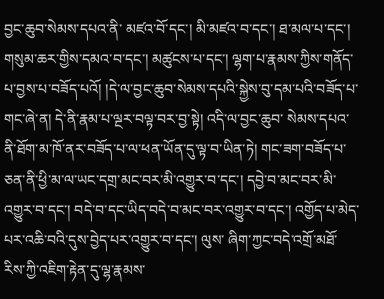བྱང་ཆུབ་སེམས་དཔའ་ནི་ མཛའ་བོ་དང་། མི་མཛའ་བ་དང་། ཐ་མལ་པ་དང་། གསུམ་ཆར་གྱིས་དམའ་བ་དང་། མཚུངས་པ་དང་། ལྷག་པ་རྣམས་ཀྱིས་གནོད་པ་བྱས་པ་བཟོད་པའོ། །དེ་ལ་བྱང་ཆུབ་སེམས་དཔའི་སྐྱེས་བུ་དམ་པའི་བཟོད་པ་གང་ཞེ་ན། དེ་ནི་རྣམ་པ་ལྔར་བལྟ་བར་བྱ་སྟེ། འདི་ལ་བྱང་ཆུབ་ སེམས་དཔའ་ནི་ཐོག་མ་ཁོ་ནར་བཟོད་པ་ལ་ཕན་ཡོན་དུ་ལྟ་བ་ཡིན་ཏེ། གང་ཟག་བཟོད་པ་ཅན་ནི་ཕྱི་མ་ལ་ཡང་དགྲ་མང་བར་མི་འགྱུར་བ་དང་། དབྱེ་བ་མང་བར་མི་འགྱུར་བ་དང་། བདེ་བ་དང་ཡིད་བདེ་བ་མང་བར་འགྱུར་བ་དང་། འགྱོད་པ་མེད་པར་འཆི་བའི་དུས་བྱེད་པར་འགྱུར་བ་དང་། ལུས་ ཞིག་ཀྱང་བདེ་འགྲོ་མཐོ་རིས་ཀྱི་འཇིག་རྟེན་དུ་ལྷ་རྣམས་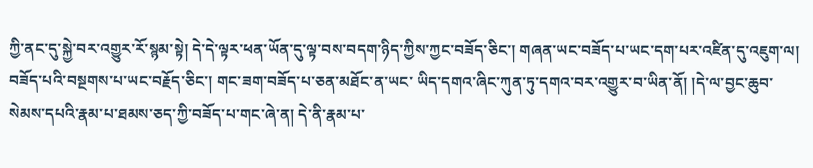ཀྱི་ནང་དུ་སྐྱེ་བར་འགྱུར་རོ་སྙམ་སྟེ། དེ་དེ་ལྟར་ཕན་ཡོན་དུ་ལྟ་བས་བདག་ཉིད་ཀྱིས་ཀྱང་བཟོད་ཅིང་། གཞན་ཡང་བཟོད་པ་ཡང་དག་པར་འཛིན་དུ་འཇུག་ལ། བཟོད་པའི་བསྔགས་པ་ཡང་བརྗོད་ཅིང་། གང་ཟག་བཟོད་པ་ཅན་མཐོང་ན་ཡང་ ཡིད་དགའ་ཞིང་ཀུན་ཏུ་དགའ་བར་འགྱུར་བ་ཡིན་ནོ། །དེ་ལ་བྱང་ཆུབ་སེམས་དཔའི་རྣམ་པ་ཐམས་ཅད་ཀྱི་བཟོད་པ་གང་ཞེ་ན། དེ་ནི་རྣམ་པ་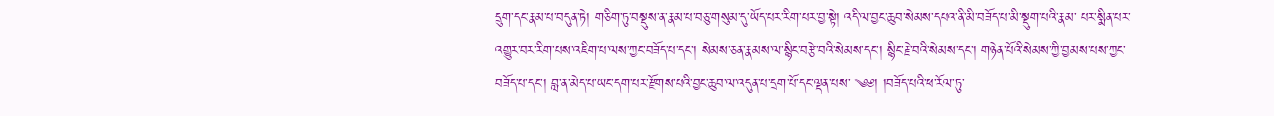དྲུག་དང་རྣམ་པ་བདུན་ཏེ། གཅིག་ཏུ་བསྡུས་ན་རྣམ་པ་བཅུ་གསུམ་དུ་ཡོད་པར་རིག་པར་བྱ་སྟེ། འདི་ལ་བྱང་ཆུབ་སེམས་དཔའ་ནི་མི་བཟོད་པ་མི་སྡུག་པའི་རྣམ་ པར་སྨིན་པར་འགྱུར་བར་རིག་པས་འཇིག་པ་ལས་ཀྱང་བཟོད་པ་དང་། སེམས་ཅན་རྣམས་ལ་སྙིང་བརྩེ་བའི་སེམས་དང་། སྙིང་རྗེ་བའི་སེམས་དང་། གཉེན་པོའི་སེམས་ཀྱི་བྱམས་པས་ཀྱང་བཟོད་པ་དང་། བླ་ན་མེད་པ་ཡང་དག་པར་རྫོགས་པའི་བྱང་ཆུབ་ལ་འདུན་པ་དྲག་པོ་དང་ལྡན་པས་ ༄༅། །བཟོད་པའི་ཕ་རོལ་ཏུ་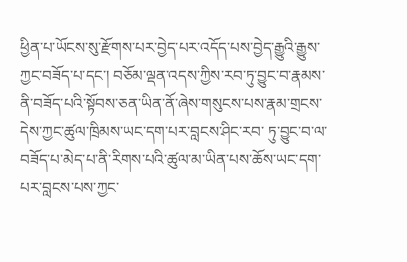ཕྱིན་པ་ཡོངས་སུ་རྫོགས་པར་བྱེད་པར་འདོད་པས་བྱེད་རྒྱུའི་རྒྱུས་ཀྱང་བཟོད་པ་དང་། བཅོམ་ལྡན་འདས་ཀྱིས་རབ་ཏུ་བྱུང་བ་རྣམས་ནི་བཟོད་པའི་སྟོབས་ཅན་ཡིན་ནོ་ཞེས་གསུངས་པས་རྣམ་གྲངས་དེས་ཀྱང་ཚུལ་ཁྲིམས་ཡང་དག་པར་བླངས་ཤིང་རབ་ ཏུ་བྱུང་བ་ལ་བཟོད་པ་མེད་པ་ནི་རིགས་པའི་ཚུལ་མ་ཡིན་པས་ཆོས་ཡང་དག་པར་བླངས་པས་ཀྱང་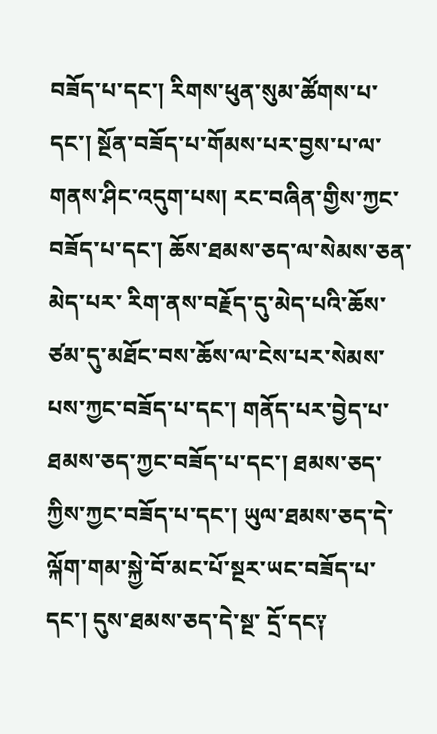བཟོད་པ་དང་། རིགས་ཕུན་སུམ་ཚོགས་པ་དང་། སྔོན་བཟོད་པ་གོམས་པར་བྱས་པ་ལ་གནས་ཤིང་འདུག་པས། རང་བཞིན་གྱིས་ཀྱང་བཟོད་པ་དང་། ཆོས་ཐམས་ཅད་ལ་སེམས་ཅན་མེད་པར་ རིག་ནས་བརྗོད་དུ་མེད་པའི་ཆོས་ཙམ་དུ་མཐོང་བས་ཆོས་ལ་ངེས་པར་སེམས་པས་ཀྱང་བཟོད་པ་དང་། གནོད་པར་བྱེད་པ་ཐམས་ཅད་ཀྱང་བཟོད་པ་དང་། ཐམས་ཅད་ཀྱིས་ཀྱང་བཟོད་པ་དང་། ཡུལ་ཐམས་ཅད་དེ་ལྐོག་གམ་སྐྱེ་བོ་མང་པོ་སྔར་ཡང་བཟོད་པ་དང་། དུས་ཐམས་ཅད་དེ་སྔ་ དྲོ་དང༑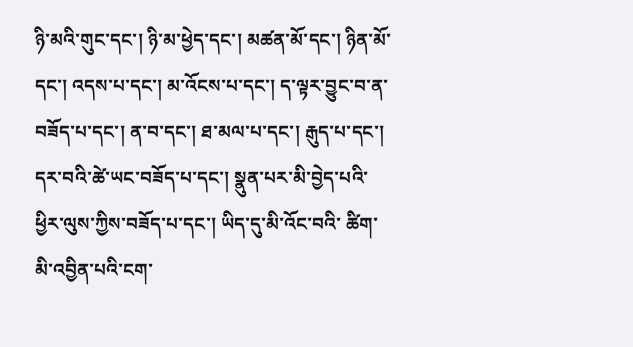ཉི་མའི་གུང་དང་། ཉི་མ་ཕྱེད་དང་། མཚན་མོ་དང་། ཉིན་མོ་དང་། འདས་པ་དང་། མ་འོངས་པ་དང་། ད་ལྟར་བྱུང་བ་ན་བཟོད་པ་དང་། ན་བ་དང་། ཐ་མལ་པ་དང་། རྒུད་པ་དང་། དར་བའི་ཚེ་ཡང་བཟོད་པ་དང་། སྣུན་པར་མི་བྱེད་པའི་ཕྱིར་ལུས་ཀྱིས་བཟོད་པ་དང་། ཡིད་དུ་མི་འོང་བའི་ ཚིག་མི་འབྱིན་པའི་ངག་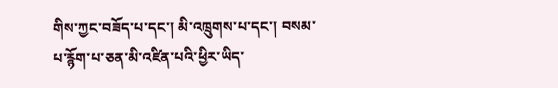གིས་ཀྱང་བཟོད་པ་དང་། མི་འཁྲུགས་པ་དང་། བསམ་པ་རྙོག་པ་ཅན་མི་འཛིན་པའི་ཕྱིར་ཡིད་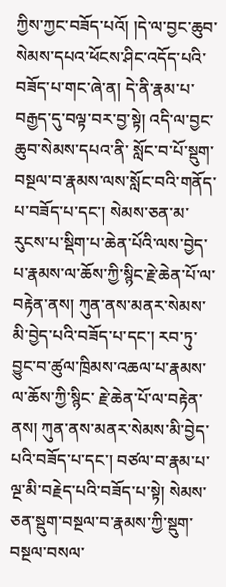ཀྱིས་ཀྱང་བཟོད་པའོ། །དེ་ལ་བྱང་ཆུབ་སེམས་དཔའ་ཕོངས་ཤིང་འདོད་པའི་བཟོད་པ་གང་ཞེ་ན། དེ་ནི་རྣམ་པ་བརྒྱད་དུ་བལྟ་བར་བྱ་སྟེ། འདི་ལ་བྱང་ཆུབ་སེམས་དཔའ་ནི་ སློང་བ་པོ་སྡུག་བསྔལ་བ་རྣམས་ལས་སློང་བའི་གནོད་པ་བཟོད་པ་དང་། སེམས་ཅན་མ་རུངས་པ་སྡིག་པ་ཆེན་པོའི་ལས་བྱེད་པ་རྣམས་ལ་ཆོས་ཀྱི་སྙིང་རྗེ་ཆེན་པོ་ལ་བརྟེན་ནས། ཀུན་ནས་མནར་སེམས་མི་བྱེད་པའི་བཟོད་པ་དང་། རབ་ཏུ་བྱུང་བ་ཚུལ་ཁྲིམས་འཆལ་པ་རྣམས་ལ་ཆོས་ཀྱི་སྙིང་ རྗེ་ཆེན་པོ་ལ་བརྟེན་ནས། ཀུན་ནས་མནར་སེམས་མི་བྱེད་པའི་བཟོད་པ་དང་། བཙལ་བ་རྣམ་པ་ལྔ་མི་བརྗེད་པའི་བཟོད་པ་སྟེ། སེམས་ཅན་སྡུག་བསྔལ་བ་རྣམས་ཀྱི་སྡུག་བསྔལ་བསལ་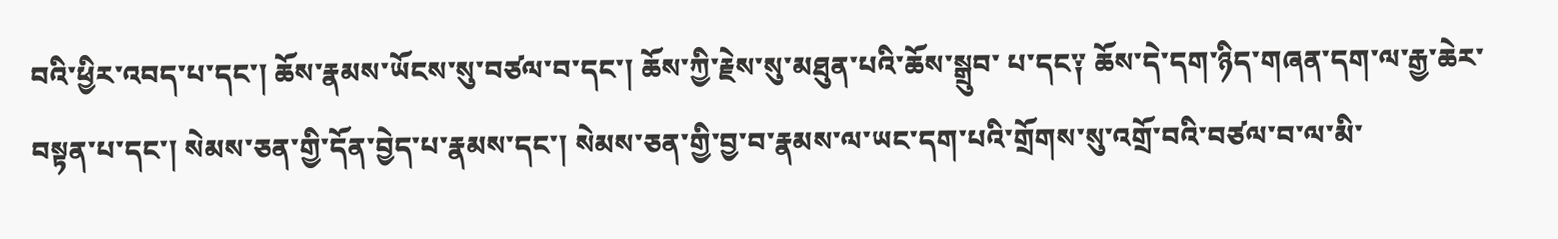བའི་ཕྱིར་འབད་པ་དང་། ཆོས་རྣམས་ཡོངས་སུ་བཙལ་བ་དང་། ཆོས་ཀྱི་རྗེས་སུ་མཐུན་པའི་ཆོས་སྒྲུབ་ པ་དང༑ ཆོས་དེ་དག་ཉིད་གཞན་དག་ལ་རྒྱ་ཆེར་བསྟན་པ་དང་། སེམས་ཅན་གྱི་དོན་བྱེད་པ་རྣམས་དང་། སེམས་ཅན་གྱི་བྱ་བ་རྣམས་ལ་ཡང་དག་པའི་གྲོགས་སུ་འགྲོ་བའི་བཙལ་བ་ལ་མི་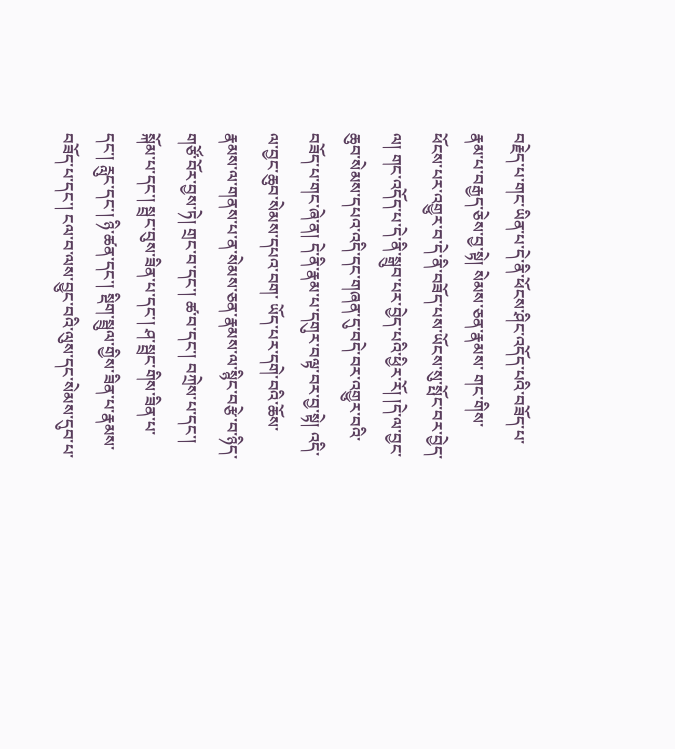བརྗེད་པ་གང་ཡིན་པ་དེ་ནི་ཕོངས་ཤིང་འདོད་པའི་བཟོད་པ་རྣམ་པ་བརྒྱད་ཅེས་བྱ་སྟེ། སེམས་ཅན་རྣམས་ གང་གིས་ཕོངས་པར་འགྱུར་བ་དེ་ནི་བཟོད་པས་ཡོངས་སུ་སྤོང་བར་བྱེད་ལ། གང་འདོད་པ་དེ་ནི་སྒྲུབ་པར་བྱེད་པའི་ཕྱིར་རོ། །དེ་ལ་བྱང་ཆུབ་སེམས་དཔའ་འདི་དང་གཞན་དུ་བདེ་བར་འགྱུར་བའི་བཟོད་པ་གང་ཞེ་ན། དེ་ནི་རྣམ་པ་དགུར་བལྟ་བར་བྱ་སྟེ། འདི་ལ་བྱང་ཆུབ་སེམས་དཔའ་བག་ ཡོད་པར་དགེ་བའི་ཆོས་རྣམས་ལ་གནས་པ་ན་སེམས་ཅན་རྣམས་ལ་སྙིང་བརྩེ་བ་ཉིད་གཙོ་བོར་བྱས་ཏེ། གྲང་བ་དང་། ཚ་བ་དང་། བཀྲེས་པ་དང་། སྐོམ་པ་དང་། སྦྲང་བུས་ཟིན་པ་དང་། ཤ་སྦྲང་གིས་ཟིན་པ་དང་། རླུང་དང་། ཉི་ཚན་དང་། སྡིག་སྦྲུལ་གྱིས་ཟིན་པ་རྣམས་བཟོད་པ་དང་། ངལ་བ་ལས་བྱུང་བའི་ལུས་དང་སེམས་དུབ་པ་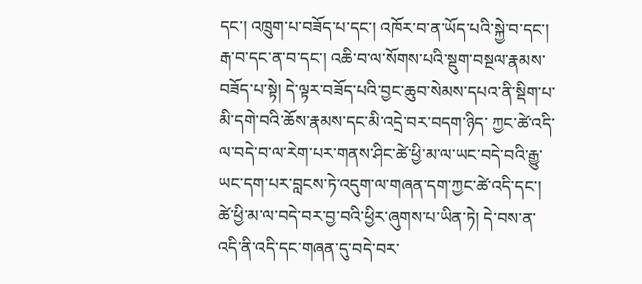དང་། འཁྲུག་པ་བཟོད་པ་དང་། འཁོར་བ་ན་ཡོད་པའི་སྐྱེ་བ་དང་། རྒ་བ་དང་ན་བ་དང་། འཆི་བ་ལ་སོགས་པའི་སྡུག་བསྔལ་རྣམས་བཟོད་པ་སྟེ། དེ་ལྟར་བཟོད་པའི་བྱང་ཆུབ་སེམས་དཔའ་ནི་སྡིག་པ་མི་དགེ་བའི་ཆོས་རྣམས་དང་མི་འདྲེ་བར་བདག་ཉིད་ ཀྱང་ཚེ་འདི་ལ་བདེ་བ་ལ་རེག་པར་གནས་ཤིང་ཚེ་ཕྱི་མ་ལ་ཡང་བདེ་བའི་རྒྱུ་ཡང་དག་པར་བླངས་ཏེ་འདུག་ལ་གཞན་དག་ཀྱང་ཚེ་འདི་དང་། ཚེ་ཕྱི་མ་ལ་བདེ་བར་བྱ་བའི་ཕྱིར་ཞུགས་པ་ཡིན་ཏེ། དེ་བས་ན་འདི་ནི་འདི་དང་གཞན་དུ་བདེ་བར་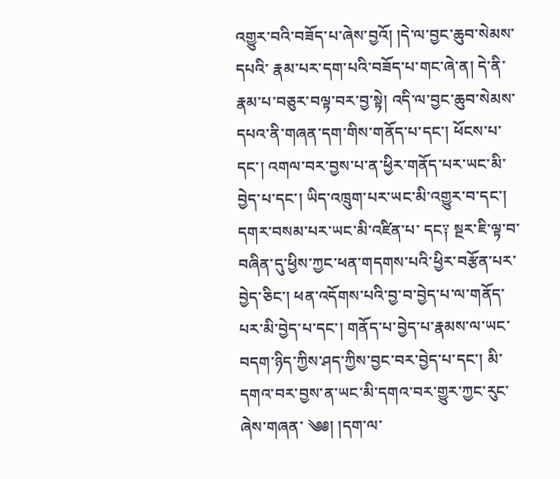འགྱུར་བའི་བཟོད་པ་ཞེས་བྱའོ། །དེ་ལ་བྱང་ཆུབ་སེམས་དཔའི་ རྣམ་པར་དག་པའི་བཟོད་པ་གང་ཞེ་ན། དེ་ནི་རྣམ་པ་བཅུར་བལྟ་བར་བྱ་སྟེ། འདི་ལ་བྱང་ཆུབ་སེམས་དཔའ་ནི་གཞན་དག་གིས་གནོད་པ་དང་། ཕོངས་པ་དང་། འགལ་བར་བྱས་པ་ན་ཕྱིར་གནོད་པར་ཡང་མི་བྱེད་པ་དང་། ཡིད་འཁྲུག་པར་ཡང་མི་འགྱུར་བ་དང་། དགར་བསམ་པར་ཡང་མི་འཛིན་པ་ དང༑ སྔར་ཇི་ལྟ་བ་བཞིན་དུ་ཕྱིས་ཀྱང་ཕན་གདགས་པའི་ཕྱིར་བརྩོན་པར་བྱེད་ཅིང་། ཕན་འདོགས་པའི་བྱ་བ་བྱེད་པ་ལ་གནོད་པར་མི་བྱེད་པ་དང་། གནོད་པ་བྱེད་པ་རྣམས་ལ་ཡང་བདག་ཉིད་ཀྱིས་ཤད་ཀྱིས་བྱང་བར་བྱེད་པ་དང་། མི་དགའ་བར་བྱས་ན་ཡང་མི་དགའ་བར་གྱུར་ཀྱང་རུང་ཞེས་གཞན་ ༄༅། །དག་ལ་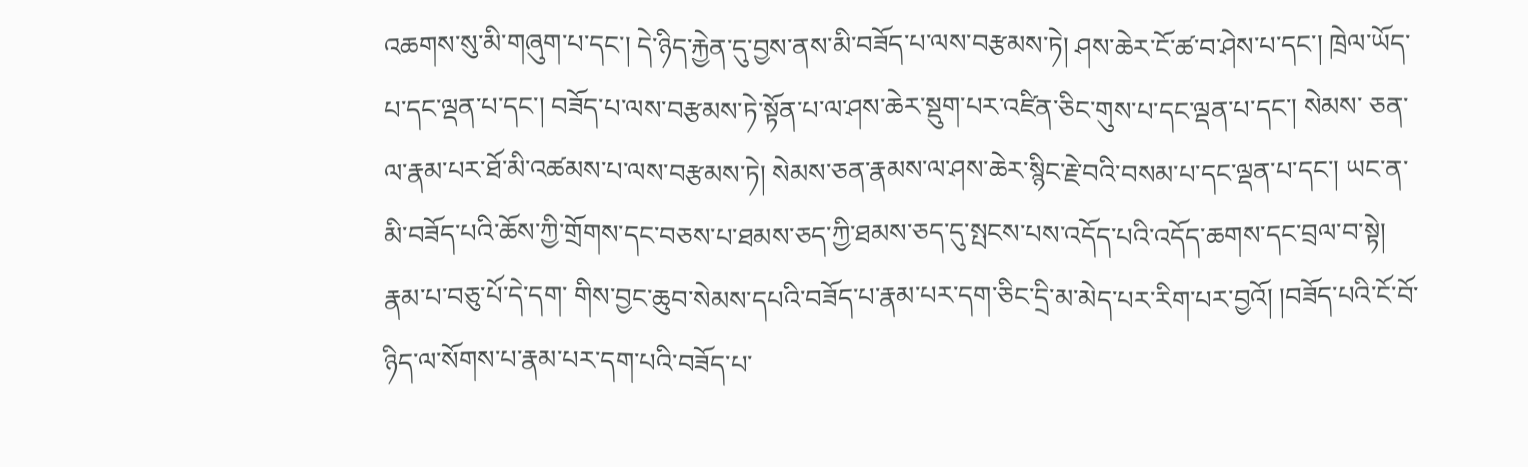འཆགས་སུ་མི་གཞུག་པ་དང་། དེ་ཉིད་རྐྱེན་དུ་བྱས་ནས་མི་བཟོད་པ་ལས་བརྩམས་ཏེ། ཤས་ཆེར་ངོ་ཚ་བ་ཤེས་པ་དང་། ཁྲེལ་ཡོད་པ་དང་ལྡན་པ་དང་། བཟོད་པ་ལས་བརྩམས་ཏེ་སྟོན་པ་ལ་ཤས་ཆེར་སྡུག་པར་འཛིན་ཅིང་གུས་པ་དང་ལྡན་པ་དང་། སེམས་ ཅན་ལ་རྣམ་པར་ཐོ་མི་འཚམས་པ་ལས་བརྩམས་ཏེ། སེམས་ཅན་རྣམས་ལ་ཤས་ཆེར་སྙིང་རྗེ་བའི་བསམ་པ་དང་ལྡན་པ་དང་། ཡང་ན་མི་བཟོད་པའི་ཆོས་ཀྱི་གྲོགས་དང་བཅས་པ་ཐམས་ཅད་ཀྱི་ཐམས་ཅད་དུ་སྤངས་པས་འདོད་པའི་འདོད་ཆགས་དང་བྲལ་བ་སྟེ། རྣམ་པ་བཅུ་པོ་དེ་དག་ གིས་བྱང་ཆུབ་སེམས་དཔའི་བཟོད་པ་རྣམ་པར་དག་ཅིང་དྲི་མ་མེད་པར་རིག་པར་བྱའོ། །བཟོད་པའི་ངོ་བོ་ཉིད་ལ་སོགས་པ་རྣམ་པར་དག་པའི་བཟོད་པ་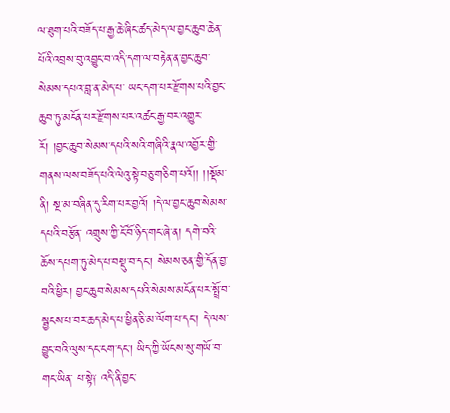ལ་ཐུག་པའི་བཟོད་པ་རྒྱ་ཆེ་ཞིང་ཚད་མེད་ལ་བྱང་ཆུབ་ཆེན་པོའི་འབྲས་བུ་འབྱུང་བ་འདི་དག་ལ་བརྟེན་ན་བྱང་ཆུབ་སེམས་དཔའ་བླ་ན་མེད་པ་ ཡང་དག་པར་རྫོགས་པའི་བྱང་ཆུབ་ཏུ་མངོན་པར་རྫོགས་པར་འཚང་རྒྱ་བར་འགྱུར་རོ། །བྱང་ཆུབ་སེམས་དཔའི་སའི་གཞིའི་རྣལ་འབྱོར་གྱི་གནས་ལས་བཟོད་པའི་ལེའུ་སྟེ་བཅུ་གཅིག་པའོ།། །།སྡོམ་ནི། སྔ་མ་བཞིན་དུ་རིག་པར་བྱའོ། །དེ་ལ་བྱང་ཆུབ་སེམས་དཔའི་བརྩོན་ འགྲུས་ཀྱི་ངོ་བོ་ཉིད་གང་ཞེ་ན། དགེ་བའི་ཆོས་དཔག་ཏུ་མེད་པ་བསྡུ་བ་དང་། སེམས་ཅན་གྱི་དོན་བྱ་བའི་ཕྱིར། བྱང་ཆུབ་སེམས་དཔའི་སེམས་མངོན་པར་སྤྲོ་བ་སྦྱངས་པ་བར་ཆད་མེད་པ་ཕྱིན་ཅི་མ་ལོག་པ་དང་། དེ་ལས་བྱུང་བའི་ལུས་དང་ངག་དང་། ཡིད་ཀྱི་ཡོངས་སུ་གཡོ་བ་གང་ཡིན་ པ་སྟེ༑ འདི་ནི་བྱང་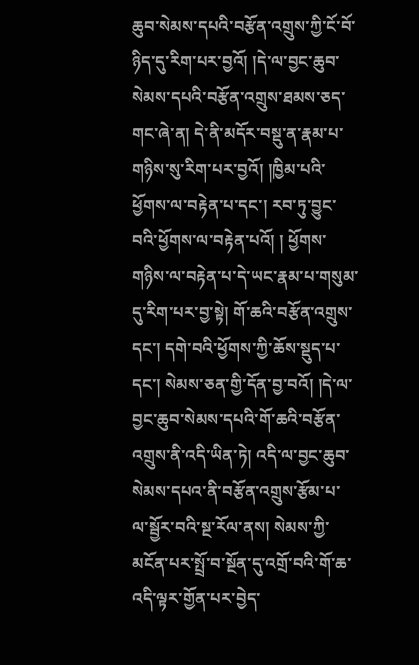ཆུབ་སེམས་དཔའི་བརྩོན་འགྲུས་ཀྱི་ངོ་བོ་ཉིད་དུ་རིག་པར་བྱའོ། །དེ་ལ་བྱང་ཆུབ་སེམས་དཔའི་བརྩོན་འགྲུས་ཐམས་ཅད་གང་ཞེ་ན། དེ་ནི་མདོར་བསྡུ་ན་རྣམ་པ་གཉིས་སུ་རིག་པར་བྱའོ། །ཁྱིམ་པའི་ཕྱོགས་ལ་བརྟེན་པ་དང་། རབ་ཏུ་བྱུང་བའི་ཕྱོགས་ལ་བརྟེན་པའོ། ། ཕྱོགས་གཉིས་ལ་བརྟེན་པ་དེ་ཡང་རྣམ་པ་གསུམ་དུ་རིག་པར་བྱ་སྟེ། གོ་ཆའི་བརྩོན་འགྲུས་དང་། དགེ་བའི་ཕྱོགས་ཀྱི་ཆོས་སྡུད་པ་དང་། སེམས་ཅན་གྱི་དོན་བྱ་བའོ། །དེ་ལ་བྱང་ཆུབ་སེམས་དཔའི་གོ་ཆའི་བརྩོན་འགྲུས་ནི་འདི་ཡིན་ཏེ། འདི་ལ་བྱང་ཆུབ་སེམས་དཔའ་ནི་བརྩོན་འགྲུས་རྩོམ་པ་ ལ་སྦྱོར་བའི་སྔ་རོལ་ནས། སེམས་ཀྱི་མངོན་པར་སྤྲོ་བ་སྔོན་དུ་འགྲོ་བའི་གོ་ཆ་འདི་ལྟར་གྱོན་པར་བྱེད་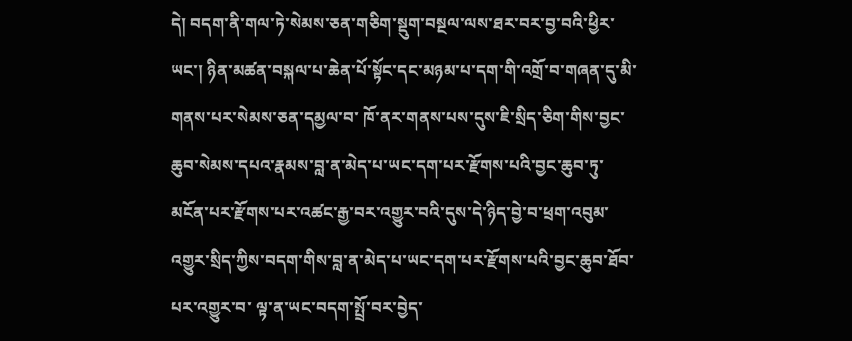དེ། བདག་ནི་གལ་ཏེ་སེམས་ཅན་གཅིག་སྡུག་བསྔལ་ལས་ཐར་བར་བྱ་བའི་ཕྱིར་ཡང་། ཉིན་མཚན་བསྐལ་པ་ཆེན་པོ་སྟོང་དང་མཉམ་པ་དག་གི་འགྲོ་བ་གཞན་དུ་མི་གནས་པར་སེམས་ཅན་དམྱལ་བ་ ཁོ་ནར་གནས་པས་དུས་ཇི་སྲིད་ཅིག་གིས་བྱང་ཆུབ་སེམས་དཔའ་རྣམས་བླ་ན་མེད་པ་ཡང་དག་པར་རྫོགས་པའི་བྱང་ཆུབ་ཏུ་མངོན་པར་རྫོགས་པར་འཚང་རྒྱ་བར་འགྱུར་བའི་དུས་དེ་ཉིད་བྱེ་བ་ཕྲག་འབུམ་འགྱུར་སྲིད་ཀྱིས་བདག་གིས་བླ་ན་མེད་པ་ཡང་དག་པར་རྫོགས་པའི་བྱང་ཆུབ་ཐོབ་པར་འགྱུར་བ་ ལྟ་ན་ཡང་བདག་སྤྲོ་བར་བྱེད་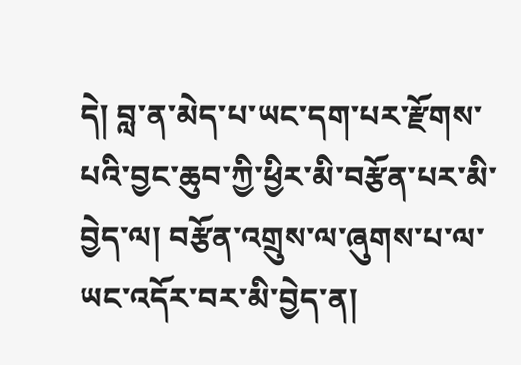དེ། བླ་ན་མེད་པ་ཡང་དག་པར་རྫོགས་པའི་བྱང་ཆུབ་ཀྱི་ཕྱིར་མི་བརྩོན་པར་མི་བྱེད་ལ། བརྩོན་འགྲུས་ལ་ཞུགས་པ་ལ་ཡང་འདོར་བར་མི་བྱེད་ན།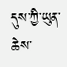དུས་ཀྱི་ཡུན་ཆེས་